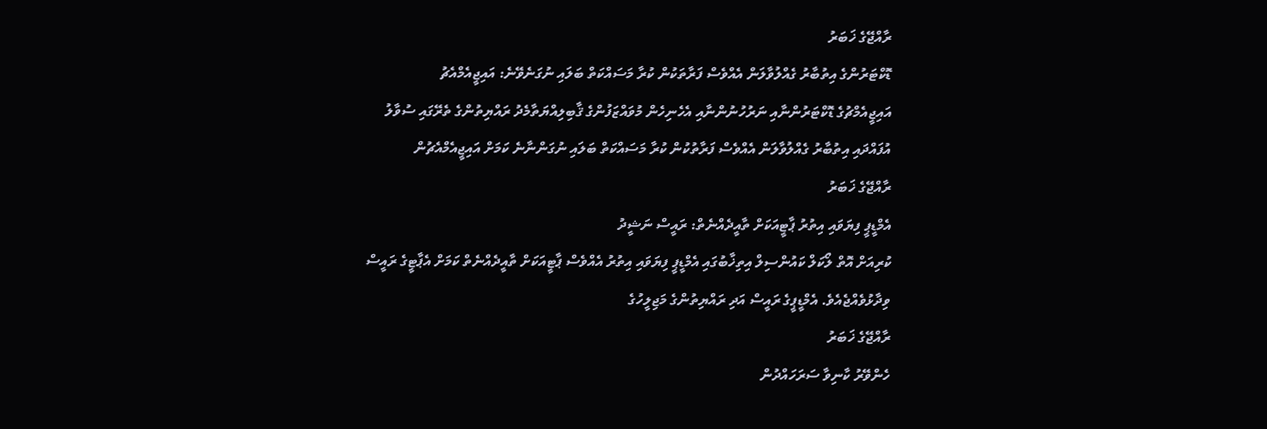ރާއްޖޭގެ ޚަބަރު
ޑޮކްޓަރުންގެ އިތުބާރު ގެއްލުވާލަން އެއްވެސް ފަރާތަކުން ކުރާ މަސައްކަތް ބަލައި ނުގަނެވޭނެ: އައިޖީއެމްއެޗު
އައިޖީއެމްޗުގެ ޑޮކްޓަރުންނާއި ނަރުހުނުންނާއި އެހެނިހެން މުވައްޒަފުންގެ ޤާބިލިއްޔަތާމެދު ރައްޔިތުންގެ ތެރޭގައި ސުވާލު އުފައްދައި އިތުބާރު ގެއްލުވާލަން އެއްވެސް ފަރާތުކުން ކުރާ މަސައްކަތް ބަލައި ނުގަންނާނެ ކަމަށް އައިޖީއެމްއެޗުން
ރާއްޖޭގެ ޚަބަރު
އެމްޑީޕީ ފިޔަވައި އިތުރު ޕާޓީއަކަށް ތާއީދެއްނެތް: ރައީސް ނަޝީދު
ކުރިއަށް އޮތް ލޯކަލް ކައުންސިލް އިތިޚާބުގައި އެމްޑީޕީ ފިޔަވައި އިތުރު އެއްވެސް ޕާޓީއަކަށް ތާއީދެއްނެތް ކަމަށް އެޕާޓީގެ ރައީސް ވިދާޅުވެއްޖެއެވެ. އެމްޑީޕީގެ ރައީސް އަދި ރައްޔިތުންގެ މަޖިލީހުގެ
ރާއްޖޭގެ ޚަބަރު
ހެންވޭރު ކާނިވާ ސަރަހައްދުން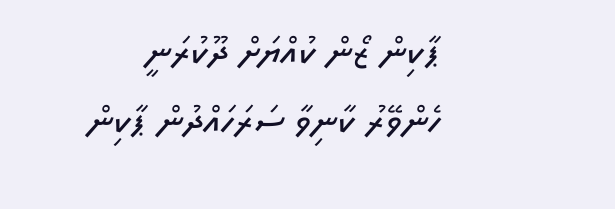ޕާކިން ޒޯން ކުއްޔަށް ދޫކުރަނީ
ހެންވޭރު ކާނިވާ ސަރަހައްދުން ޕާކިން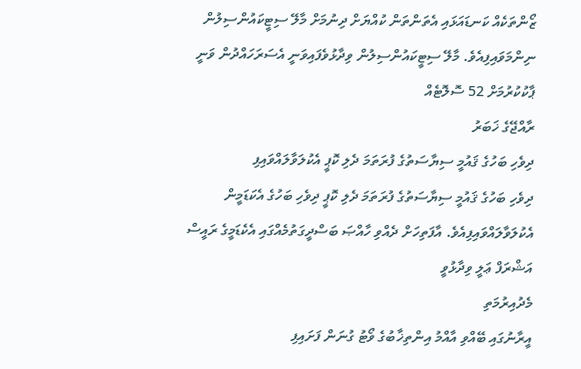ޒޯންތަކެއް ކަނޑައަޅައި އެތަންތަން ކުއްޔަށް ދިނުމަށް މާލޭ ސިޓީކައުންސިލުން ނިންމަވައިފިއެވެ. މާލޭ ސިޓީކައުންސިލުން ވިދާޅުވެފައިވަނީ އެސަރަހައްދުން ވަނީ ޕާކުކުރުމަށް 52 ސޮލޮޓެއް
ރާއްޖޭގެ ޚަބަރު
ދިވެހި ބަހުގެ ޤައުމީ ސިޔާސަތުގެ ފުރަތަމަ ދެލި ކޮޕީ އެކުލަވާލައްވައިފި
ދިވެހި ބަހުގެ ޤައުމީ ސިޔާސަތުގެ ފުރަތަމަ ދެލި ކޮޕީ ދިވެހި ބަހުގެ އެކަޑަމީން އެކުލަވާލައްވައިފިއެވެ. އާފަތިހަށް ދެއްވި ހާއްޞަ ބަސްދީގަތުމެއްގައި އެކެޑަމީގެ ރައީސް އަޝްރަފް ޢަލީ ވިދާޅުވީ
މެދުއިރުމަތި
އީރާނުގައި ބޭއްވި އާއްމު އިންތިޚާބުގެ ވޯޓު ގުނަން ފަށައިފި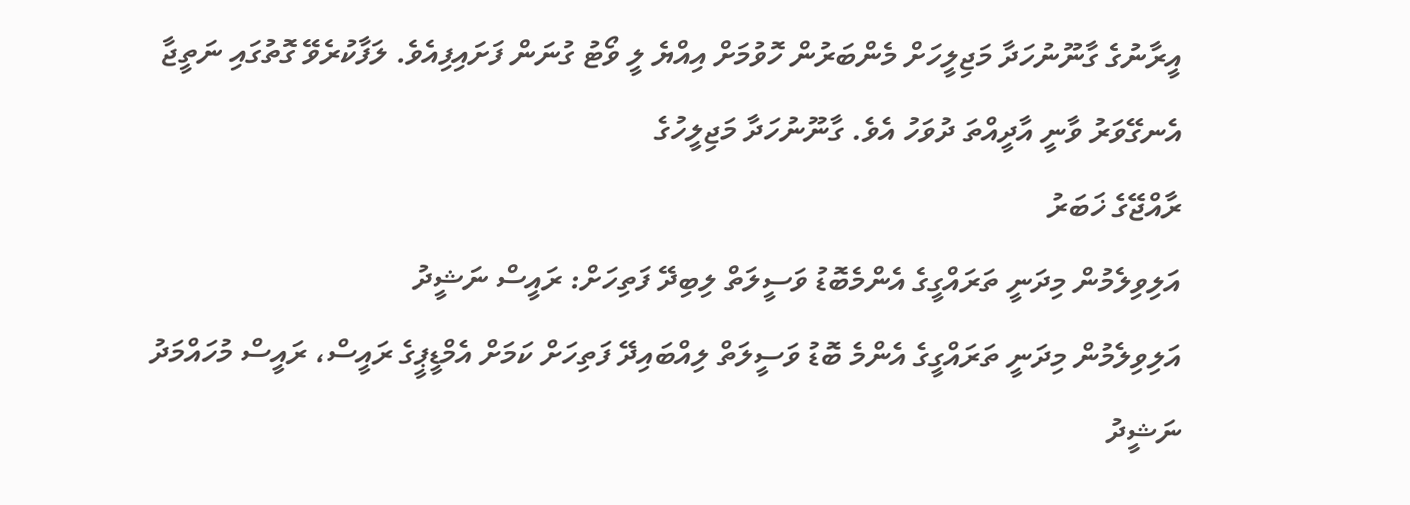އީރާނުގެ ގާނޫނުހަދާ މަޖިލީހަށް މެންބަރުން ހޮވުމަށް އިއްޔެ ލީ ވޯޓު ގުނަން ފަށައިފިއެވެ. ލަފާކުރެވޭ ގޮތުގައި ނަތީޖާ އެނގޭވަރު ވާނީ އާދީއްތަ ދުވަހު އެވެ. ގާނޫނުހަދާ މަޖިލީހުގެ
ރާއްޖޭގެ ޚަބަރު
އަލިވިލެމުން މިދަނީ ތަރައްގީގެ އެންމެބޮޑު ވަސީލަތް ލިބިދޭ ފަތިހަށް: ރައީސް ނަޝީދު
އަލިވިލެމުން މިދަނީ ތަރައްގީގެ އެންމެ ބޮޑު ވަސީލަތް ލިއްބައިދޭ ފަތިހަށް ކަމަށް އެމްޑީޕީގެ ރައީސް، ރައީސް މުހައްމަދު ނަޝީދު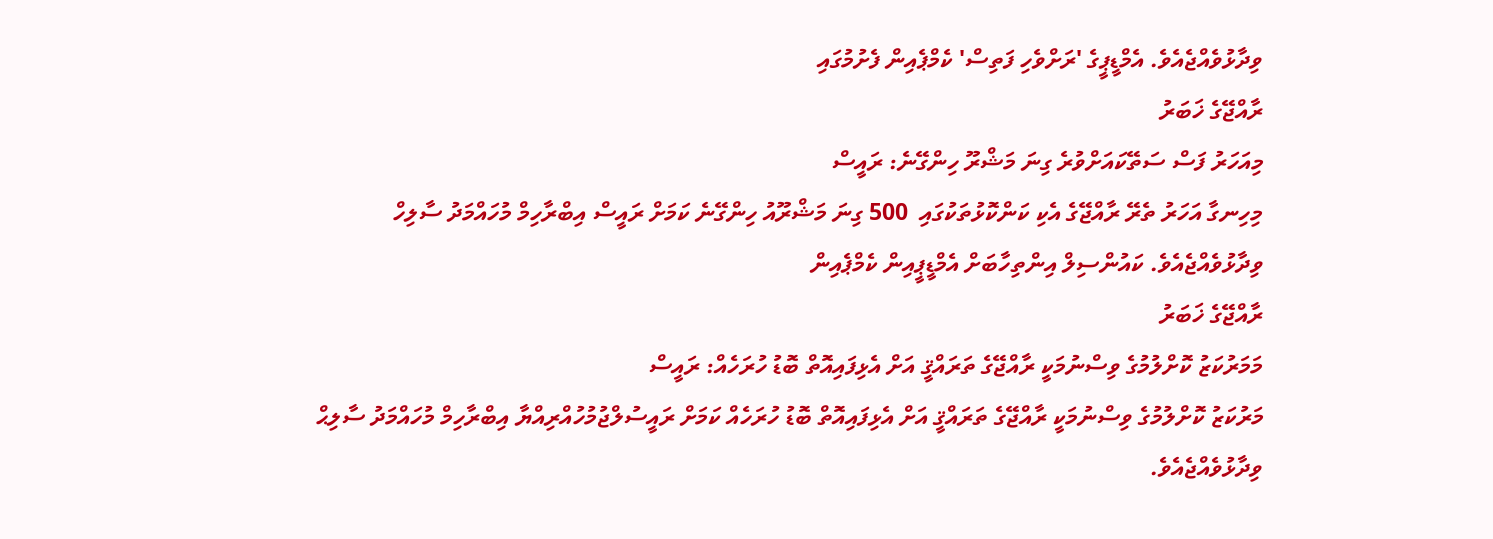ވިދާޅުވެއްޖެއެވެ. އެމްޑީޕީގެ 'ރަށްވެހި ފަތިސް' ކެމްޕެއިން ފެށުމުގައި
ރާއްޖޭގެ ޚަބަރު
މިއަހަރު ފަސް ސަތޭކައަށްވުރެ ގިނަ މަޝްރޫ ހިންގޭނެ: ރައީސް
މިހިނގާ އަހަރު ތެރޭ ރާއްޖޭގެ އެކި ކަންކޮޅުތަކުގައި  500 ގިނަ މަޝްރޫއު ހިންގޭނެ ކަމަށް ރައީސް އިބްރާހިމް މުހައްމަދު ސާލިހް ވިދާޅުވެއްޖެއެވެ. ކައުންސިލް އިންތިހާބަށް އެމްޑީޕީއިން ކެމްޕެއިން
ރާއްޖޭގެ ޚަބަރު
މަމަރުކަޒު ކޮށްލުމުގެ ވިސްނުމަކީ ރާއްޖޭގެ ތަރައްޤީ އަށް އެޅިފައިއޮތް ބޮޑު ހުރަހެއް: ރައީސް
މަރުކަޒު ކޮށްލުމުގެ ވިސްނުމަކީ ރާއްޖޭގެ ތަރައްޤީ އަށް އެޅިފައިއޮތް ބޮޑު ހުރަހެއް ކަމަށް ރައީސުލްޖުމުހުއްރިއްޔާ އިބްރާހިމް މުހައްމަދު ސާލިޙް ވިދާޅުވެއްޖެއެވެ.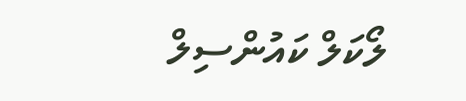ލޯކަލް ކައުންސިލް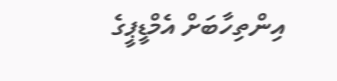އިންތިހާބަށް އެމްޑީޕީގެ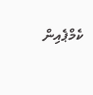ކެމްޕެއިން